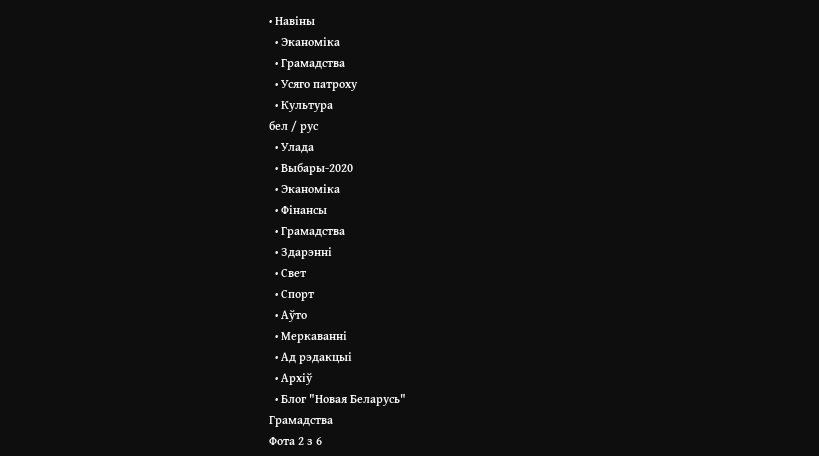• Навіны
  • Эканоміка
  • Грамадства
  • Усяго патроху
  • Культура
бел / рус
  • Улада
  • Выбары-2020
  • Эканоміка
  • Фінансы
  • Грамадства
  • Здарэнні
  • Свет
  • Спорт
  • Аўто
  • Меркаванні
  • Ад рэдакцыі
  • Архіў
  • Блог "Новая Беларусь"
Грамадства
Фота 2 з 6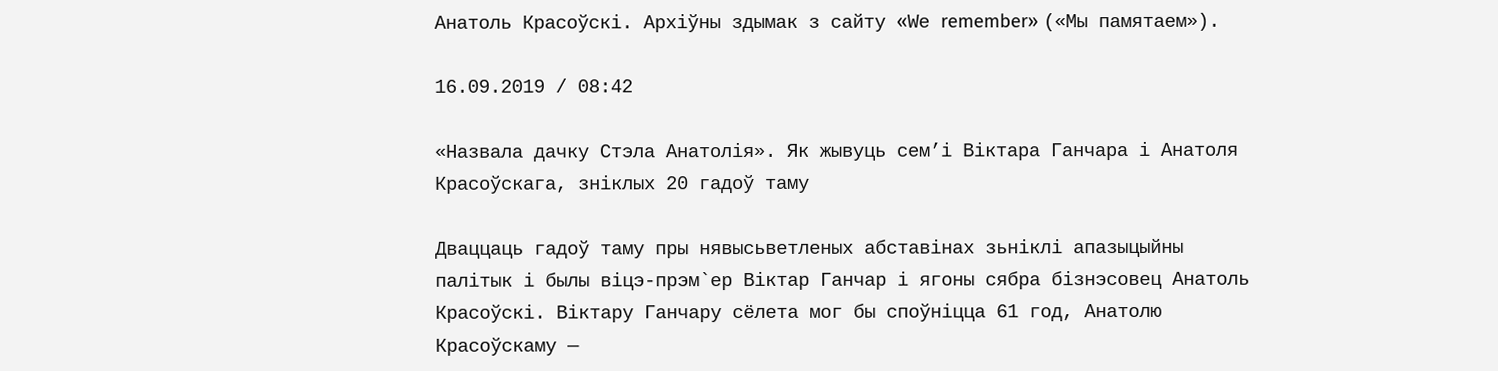Анатоль Красоўскі. Архіўны здымак з сайту «Wе remember» («Мы памятаем»).

16.09.2019 / 08:42

«Назвала дачку Стэла Анатолія». Як жывуць сем’і Віктара Ганчара і Анатоля Красоўскага, зніклых 20 гадоў таму

Дваццаць гадоў таму пры нявысьветленых абставінах зьніклі апазыцыйны палітык і былы віцэ-прэм`ер Віктар Ганчар і ягоны сябра бізнэсовец Анатоль Красоўскі. Віктару Ганчару сёлета мог бы споўніцца 61 год, Анатолю Красоўскаму —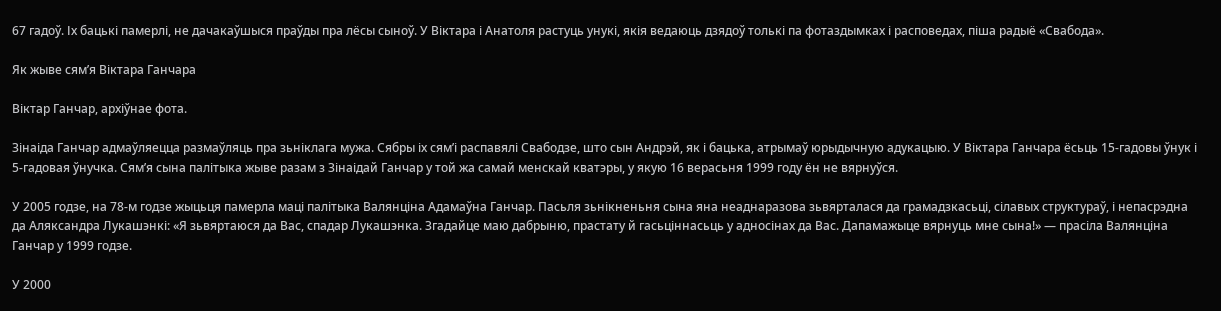67 гадоў. Іх бацькі памерлі, не дачакаўшыся праўды пра лёсы сыноў. У Віктара і Анатоля растуць унукі, якія ведаюць дзядоў толькі па фотаздымках і расповедах, піша радыё «Свабода».

Як жыве сямʼя Віктара Ганчара

Віктар Ганчар, архіўнае фота.

Зінаіда Ганчар адмаўляецца размаўляць пра зьніклага мужа. Сябры іх сямʼі распавялі Свабодзе, што сын Андрэй, як і бацька, атрымаў юрыдычную адукацыю. У Віктара Ганчара ёсьць 15-гадовы ўнук і 5-гадовая ўнучка. Сямʼя сына палітыка жыве разам з Зінаідай Ганчар у той жа самай менскай кватэры, у якую 16 верасьня 1999 году ён не вярнуўся.

У 2005 годзе, на 78-м годзе жыцьця памерла маці палітыка Валянціна Адамаўна Ганчар. Пасьля зьнікненьня сына яна неаднаразова зьвярталася да грамадзкасьці, сілавых структураў, і непасрэдна да Аляксандра Лукашэнкі: «Я зьвяртаюся да Вас, спадар Лукашэнка. Згадайце маю дабрыню, прастату й гасьціннасьць у адносінах да Вас. Дапамажыце вярнуць мне сына!» — прасіла Валянціна Ганчар у 1999 годзе.

У 2000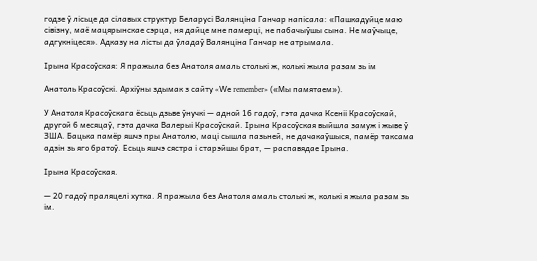годзе ў лісьце да сілавых структур Беларусі Валянціна Ганчар напісала: «Пашкадуйце маю сівізну, маё мацярынскае сэрца, ня дайце мне памерці, не пабачыўшы сына. Не маўчыце, адгукніцеся». Адказу на лісты да ўладаў Валянціна Ганчар не атрымала.

Ірына Красоўская: Я пражыла без Анатоля амаль столькі ж, колькі жыла разам зь ім

Анатоль Красоўскі. Архіўны здымак з сайту «Wе remember» («Мы памятаем»).

У Анатоля Красоўскага ёсьць дзьве ўнучкі — адной 16 гадоў, гэта дачка Ксеніі Красоўскай, другой 6 месяцаў, гэта дачка Валерыі Красоўскай. Ірына Красоўская выйшла замуж і жыве ў ЗША. Бацька памёр яшчэ пры Анатолю, маці сышла пазьней, не дачакаўшыся, памёр таксама адзін зь яго братоў. Есьць яшчэ сястра і старэйшы брат, — распавядае Ірына.

Ірына Красоўская.

— 20 гадоў праляцелі хутка. Я пражыла без Анатоля амаль столькі ж, колькі я жыла разам зь ім.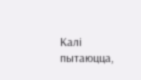Калі пытаюцца,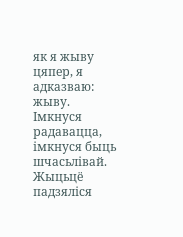як я жыву цяпер, я адказваю: жыву. Імкнуся радавацца, імкнуся быць шчасьлівай. Жыцьцё падзяліся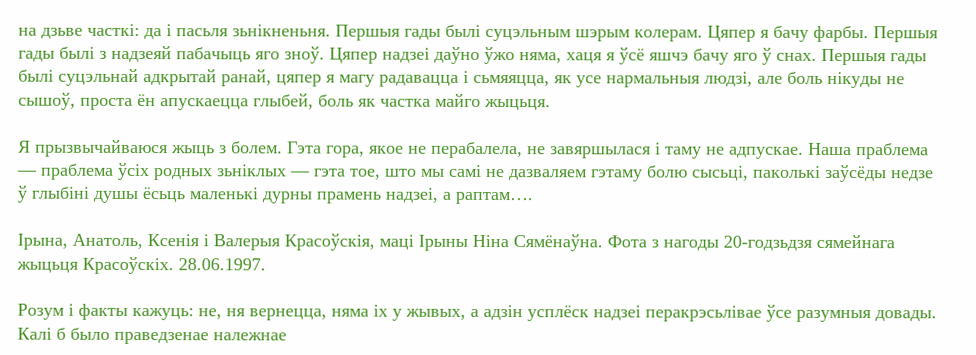на дзьве часткі: да і пасьля зьнікненьня. Першыя гады былі суцэльным шэрым колерам. Цяпер я бачу фарбы. Першыя гады былі з надзеяй пабачыць яго зноў. Цяпер надзеі даўно ўжо няма, хаця я ўсё яшчэ бачу яго ў снах. Першыя гады былі суцэльнай адкрытай ранай, цяпер я магу радавацца і сьмяяцца, як усе нармальныя людзі, але боль нікуды не сышоў, проста ён апускаецца глыбей, боль як частка майго жыцьця.

Я прызвычайваюся жыць з болем. Гэта гора, якое не перабалела, не завяршылася і таму не адпускае. Наша праблема — праблема ўсіх родных зьніклых — гэта тое, што мы самі не дазваляем гэтаму болю сысьці, паколькі заўсёды недзе ў глыбіні душы ёсьць маленькі дурны прамень надзеі, а раптам….

Ірына, Анатоль, Ксенія і Валерыя Красоўскія, маці Ірыны Ніна Сямёнаўна. Фота з нагоды 20-годзьдзя сямейнага жыцьця Красоўскіх. 28.06.1997.

Розум і факты кажуць: не, ня вернецца, няма іх у жывых, а адзін усплёск надзеі перакрэсьлівае ўсе разумныя довады. Калі б было праведзенае належнае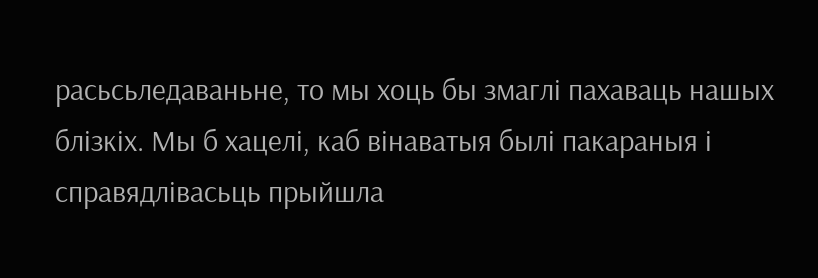расьсьледаваньне, то мы хоць бы змаглі пахаваць нашых блізкіх. Мы б хацелі, каб вінаватыя былі пакараныя і справядлівасьць прыйшла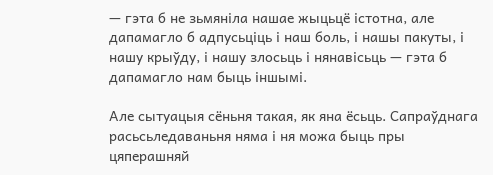— гэта б не зьмяніла нашае жыцьцё істотна, але дапамагло б адпусьціць і наш боль, і нашы пакуты, і нашу крыўду, і нашу злосьць і нянавісьць — гэта б дапамагло нам быць іншымі.

Але сытуацыя сёньня такая, як яна ёсьць. Сапраўднага расьсьледаваньня няма і ня можа быць пры цяперашняй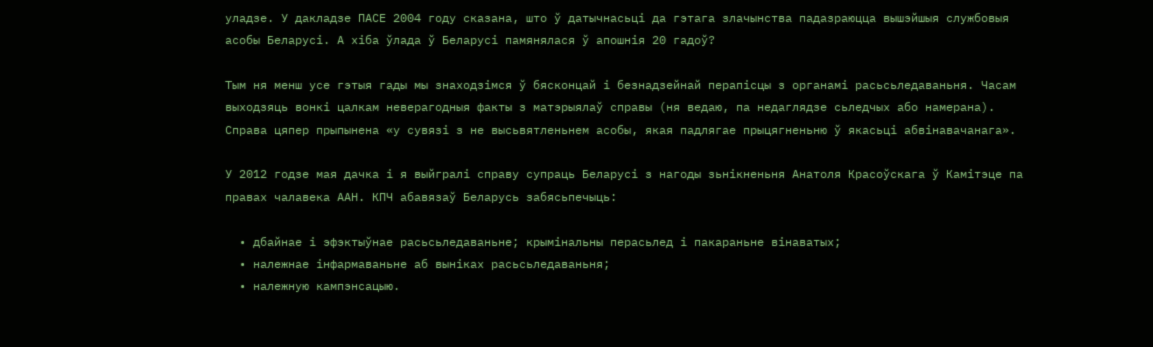уладзе. У дакладзе ПАСЕ 2004 году сказана, што ў датычнасьці да гэтага злачынства падазраюцца вышэйшыя службовыя асобы Беларусі. А хіба ўлада ў Беларусі памянялася ў апошнія 20 гадоў?

Тым ня менш усе гэтыя гады мы знаходзімся ў бясконцай і безнадзейнай перапісцы з органамі расьсьледаваньня. Часам выходзяць вонкі цалкам неверагодныя факты з матэрыялаў справы (ня ведаю, па недаглядзе сьледчых або намерана). Справа цяпер прыпынена «у сувязі з не высьвятленьнем асобы, якая падлягае прыцягненьню ў якасьці абвінавачанага».

У 2012 годзе мая дачка і я выйгралі справу супраць Беларусі з нагоды зьнікненьня Анатоля Красоўскага ў Камітэце па правах чалавека ААН. КПЧ абавязаў Беларусь забясьпечыць:

  • дбайнае і эфэктыўнае расьсьледаваньне; крымінальны перасьлед і пакараньне вінаватых;
  • належнае інфармаваньне аб выніках расьсьледаваньня;
  • належную кампэнсацыю.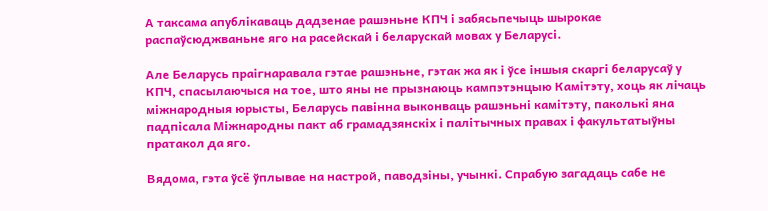А таксама апублікаваць дадзенае рашэньне КПЧ і забясьпечыць шырокае распаўсюджваньне яго на расейскай і беларускай мовах у Беларусі.

Але Беларусь праігнаравала гэтае рашэньне, гэтак жа як і ўсе іншыя скаргі беларусаў у КПЧ, спасылаючыся на тое, што яны не прызнаюць кампэтэнцыю Камітэту, хоць як лічаць міжнародныя юрысты, Беларусь павінна выконваць рашэньні камітэту, паколькі яна падпісала Міжнародны пакт аб грамадзянскіх і палітычных правах і факультатыўны пратакол да яго.

Вядома, гэта ўсё ўплывае на настрой, паводзіны, учынкі. Спрабую загадаць сабе не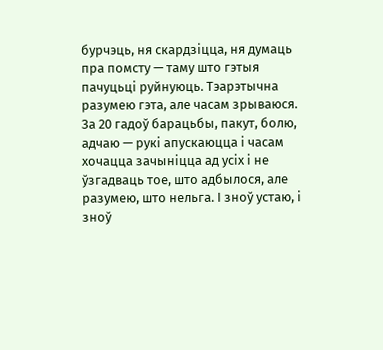бурчэць, ня скардзіцца, ня думаць пра помсту — таму што гэтыя пачуцьці руйнуюць. Тэарэтычна разумею гэта, але часам зрываюся. За 20 гадоў барацьбы, пакут, болю, адчаю — рукі апускаюцца і часам хочацца зачыніцца ад усіх і не ўзгадваць тое, што адбылося, але разумею, што нельга. І зноў устаю, і зноў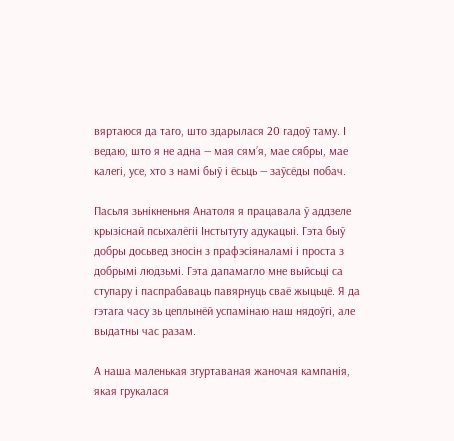вяртаюся да таго, што здарылася 20 гадоў таму. І ведаю, што я не адна — мая сямʼя, мае сябры, мае калегі, усе, хто з намі быў і ёсьць — заўсёды побач.

Пасьля зьнікненьня Анатоля я працавала ў аддзеле крызіснай псыхалёгіі Інстытуту адукацыі. Гэта быў добры досьвед зносін з прафэсіяналамі і проста з добрымі людзьмі. Гэта дапамагло мне выйсьці са ступару і паспрабаваць павярнуць сваё жыцьцё. Я да гэтага часу зь цеплынёй успамінаю наш нядоўгі, але выдатны час разам.

А наша маленькая згуртаваная жаночая кампанія, якая грукалася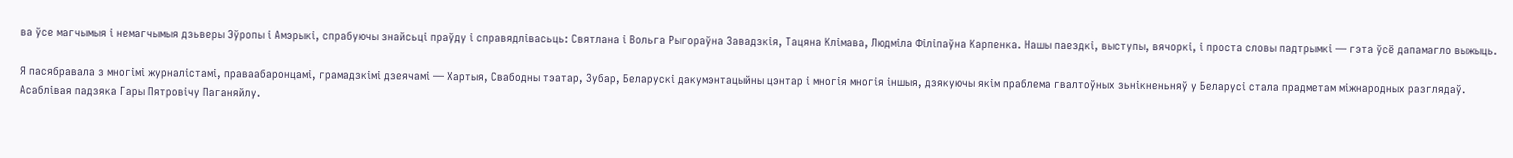ва ўсе магчымыя і немагчымыя дзьверы Эўропы і Амэрыкі, спрабуючы знайсьці праўду і справядлівасьць: Святлана і Вольга Рыгораўна Завадзкія, Тацяна Клімава, Людміла Філіпаўна Карпенка. Нашы паездкі, выступы, вячоркі, і проста словы падтрымкі — гэта ўсё дапамагло выжыць.

Я пасябравала з многімі журналістамі, праваабаронцамі, грамадзкімі дзеячамі — Хартыя, Свабодны тэатар, Зубар, Беларускі дакумэнтацыйны цэнтар і многія многія іншыя, дзякуючы якім праблема гвалтоўных зьнікненьняў у Беларусі стала прадметам міжнародных разглядаў. Асаблівая падзяка Гары Пятровічу Паганяйлу.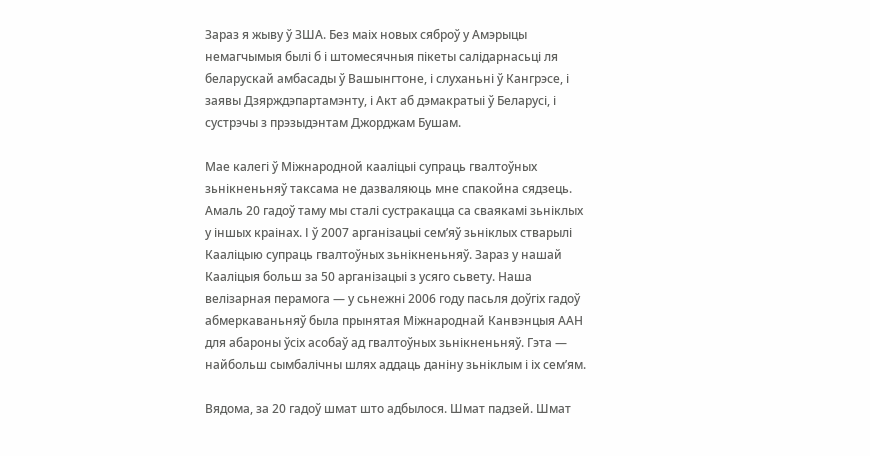Зараз я жыву ў ЗША. Без маіх новых сяброў у Амэрыцы немагчымыя былі б і штомесячныя пікеты салідарнасьці ля беларускай амбасады ў Вашынгтоне, і слуханьні ў Кангрэсе, і заявы Дзярждэпартамэнту, і Акт аб дэмакратыі ў Беларусі, і сустрэчы з прэзыдэнтам Джорджам Бушам.

Мае калегі ў Міжнародной кааліцыі супраць гвалтоўных зьнікненьняў таксама не дазваляюць мне спакойна сядзець. Амаль 20 гадоў таму мы сталі сустракацца са сваякамі зьніклых у іншых краінах. І ў 2007 арганізацыі семʼяў зьніклых стварылі Кааліцыю супраць гвалтоўных зьнікненьняў. Зараз у нашай Кааліцыя больш за 50 арганізацыі з усяго сьвету. Наша велізарная перамога — у сьнежні 2006 году пасьля доўгіх гадоў абмеркаваньняў была прынятая Міжнароднай Канвэнцыя ААН для абароны ўсіх асобаў ад гвалтоўных зьнікненьняў. Гэта — найбольш сымбалічны шлях аддаць даніну зьніклым і іх семʼям.

Вядома, за 20 гадоў шмат што адбылося. Шмат падзей. Шмат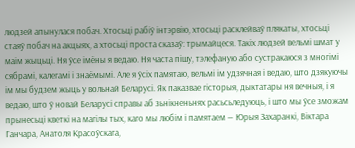людзей апынулася побач. Хтосьці рабіў інтэрвію, хтосьці расклейваў плякаты, хтосьці стаяў побач на акцыях, а хтосьці проста сказаў: трымайцеся. Такіх людзей вельмі шмат у маім жыцьці. Ня ўсе імёны я ведаю. Ня часта пішу, тэлефаную або сустракаюся з многімі сябрамі, калегамі і знаёмымі. Але я ўсіх памятаю, вельмі ім удзячная і ведаю, што дзякуючы ім мы будзем жыць у вольнай Беларусі. Як паказвае гісторыя, дыктатары ня вечныя, і я ведаю, што ў новай Беларусі справы аб зьнікненьнях расьсьледуюць, і што мы ўсе зможам прынесьці кветкі на магілы тых, каго мы любім і памятаем — Юрыя Захаранкі, Віктара Ганчара, Анатоля Красоўскага,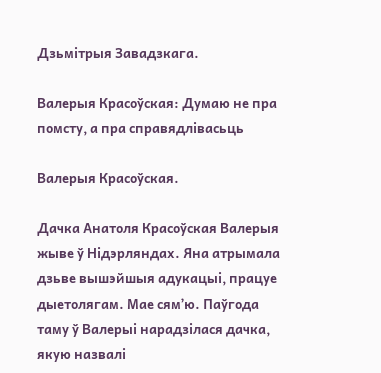Дзьмітрыя Завадзкага.

Валерыя Красоўская: Думаю не пра помсту, а пра справядлівасьць

Валерыя Красоўская.

Дачка Анатоля Красоўская Валерыя жыве ў Нідэрляндах. Яна атрымала дзьве вышэйшыя адукацыі, працуе дыетолягам. Мае сямʼю. Паўгода таму ў Валерыі нарадзілася дачка, якую назвалі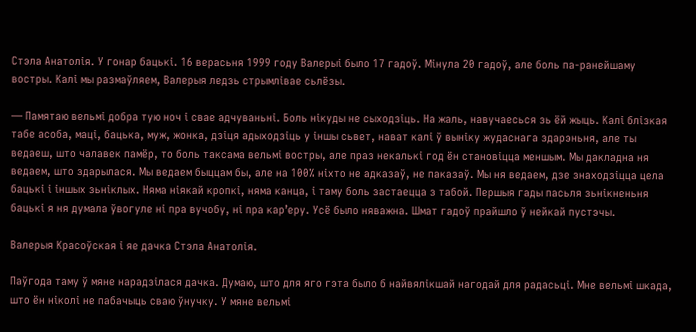Стэла Анатолія. У гонар бацькі. 16 верасьня 1999 году Валерыі было 17 гадоў. Мінула 20 гадоў, але боль па-ранейшаму востры. Калі мы размаўляем, Валерыя ледзь стрымлівае сьлёзы.

— Памятаю вельмі добра тую ноч і свае адчуваньні. Боль нікуды не сыходзіць. На жаль, навучаесься зь ёй жыць. Калі блізкая табе асоба, маці, бацька, муж, жонка, дзіця адыходзіць у іншы сьвет, нават калі ў выніку жудаснага здарэньня, але ты ведаеш, што чалавек памёр, то боль таксама вельмі востры, але праз некалькі год ён становіцца меншым. Мы дакладна ня ведаем, што здарылася. Мы ведаем быццам бы, але на 100% ніхто не адказаў, не паказаў. Мы ня ведаем, дзе знаходзіцца цела бацькі і іншых зьніклых. Няма ніякай кропкі, няма канца, і таму боль застаецца з табой. Першыя гады пасьля зьнікненьня бацькі я ня думала ўвогуле ні пра вучобу, ні пра карʼеру. Усё было няважна. Шмат гадоў прайшло ў нейкай пустэчы.

Валерыя Красоўская і яе дачка Стэла Анатолія.

Паўгода таму ў мяне нарадзілася дачка. Думаю, што для яго гэта было б найвялікшай нагодай для радасьці. Мне вельмі шкада, што ён ніколі не пабачыць сваю ўнучку. У мяне вельмі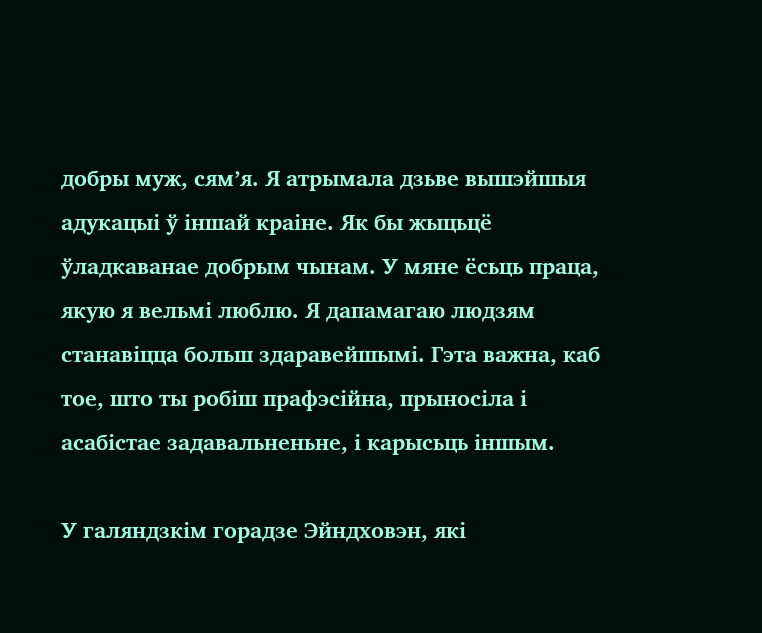добры муж, сямʼя. Я атрымала дзьве вышэйшыя адукацыі ў іншай краіне. Як бы жыцьцё ўладкаванае добрым чынам. У мяне ёсьць праца, якую я вельмі люблю. Я дапамагаю людзям станавіцца больш здаравейшымі. Гэта важна, каб тое, што ты робіш прафэсійна, прыносіла і асабістае задавальненьне, і карысьць іншым.

У галяндзкім горадзе Эйндховэн, які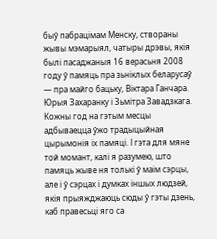быў пабрацімам Менску, створаны жывы мэмарыял, чатыры дрэвы, якія былі пасаджаныя 16 верасьня 2008 году ў памяць пра зьніклых беларусаў — пра майго бацьку, Віктара Ганчара. Юрыя Захаранку і Зьмітра Завадзкага. Кожны год на гэтым месцы адбываецца ўжо традыцыйная цырымонія іх памяці. І гэта для мяне той момант, калі я разумею, што памяць жыве ня толькі ў маім сэрцы, але і ў сэрцах і думках іншых людзей, якія прыяжджаюць сюды ў гэты дзень, каб правесьці яго са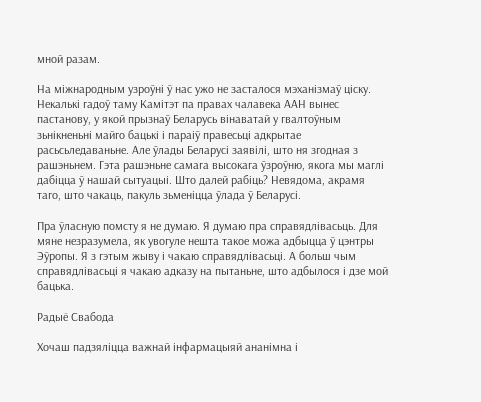мной разам.

На міжнародным узроўні ў нас ужо не засталося мэханізмаў ціску. Некалькі гадоў таму Камітэт па правах чалавека ААН вынес пастанову, у якой прызнаў Беларусь вінаватай у гвалтоўным зьнікненьні майго бацькі і параіў правесьці адкрытае расьсьледаваньне. Але ўлады Беларусі заявілі, што ня згодная з рашэньнем. Гэта рашэньне самага высокага ўзроўню, якога мы маглі дабіцца ў нашай сытуацыі. Што далей рабіць? Невядома, акрамя таго, што чакаць, пакуль зьменіцца ўлада ў Беларусі.

Пра ўласную помсту я не думаю. Я думаю пра справядлівасьць. Для мяне незразумела, як увогуле нешта такое можа адбыцца ў цэнтры Эўропы. Я з гэтым жыву і чакаю справядлівасьці. А больш чым справядлівасьці я чакаю адказу на пытаньне, што адбылося і дзе мой бацька.

Радыё Свабода

Хочаш падзяліцца важнай інфармацыяй ананімна і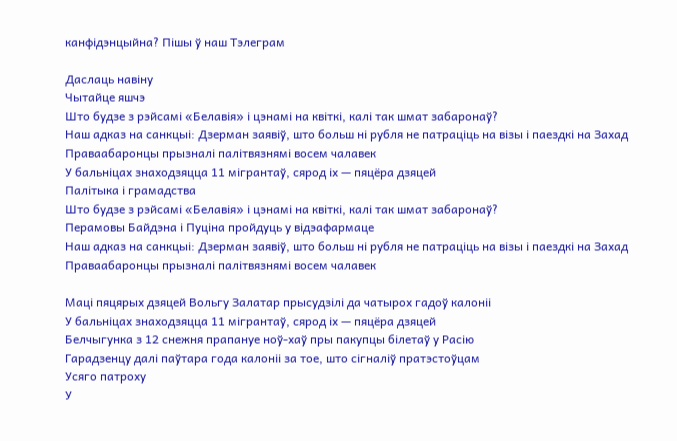канфідэнцыйна? Пішы ў наш Тэлеграм

Даслаць навіну
Чытайце яшчэ
Што будзе з рэйсамі «Белавія» і цэнамі на квіткі, калі так шмат забаронаў?
Наш адказ на санкцыі: Дзерман заявіў, што больш ні рубля не патраціць на візы і паездкі на Захад
Праваабаронцы прызналі палітвязнямі восем чалавек
У бальніцах знаходзяцца 11 мігрантаў, сярод іх — пяцёра дзяцей
Палітыка і грамадства
Што будзе з рэйсамі «Белавія» і цэнамі на квіткі, калі так шмат забаронаў?
Перамовы Байдэна і Пуціна пройдуць у відэафармаце
Наш адказ на санкцыі: Дзерман заявіў, што больш ні рубля не патраціць на візы і паездкі на Захад
Праваабаронцы прызналі палітвязнямі восем чалавек

Маці пяцярых дзяцей Вольгу Залатар прысудзілі да чатырох гадоў калоніі
У бальніцах знаходзяцца 11 мігрантаў, сярод іх — пяцёра дзяцей
Белчыгунка з 12 снежня прапануе ноў-хаў пры пакупцы білетаў у Расію
Гарадзенцу далі паўтара года калоніі за тое, што сігналіў пратэстоўцам
Усяго патроху
У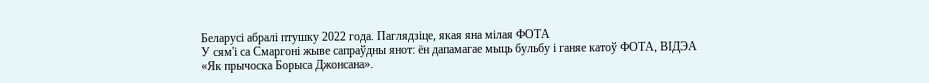Беларусі абралі птушку 2022 года. Паглядзіце, якая яна мілая ФОТА
У сям'і са Смаргоні жыве сапраўдны янот: ён дапамагае мыць бульбу і ганяе катоў ФОТА, ВІДЭА
«Як прычоска Борыса Джонсана».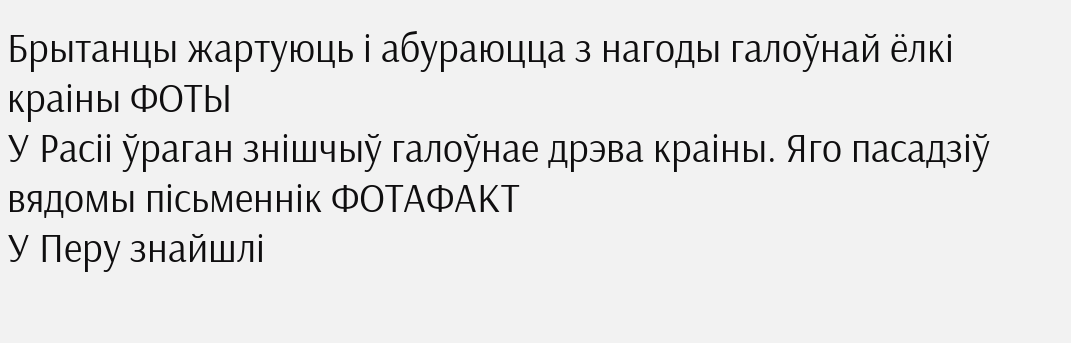Брытанцы жартуюць і абураюцца з нагоды галоўнай ёлкі краіны ФОТЫ
У Расіі ўраган знішчыў галоўнае дрэва краіны. Яго пасадзіў вядомы пісьменнік ФОТАФАКТ
У Перу знайшлі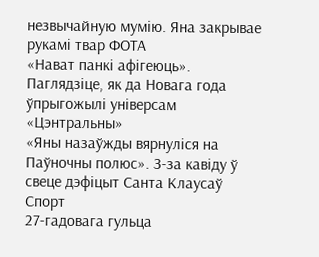незвычайную мумію. Яна закрывае рукамі твар ФОТА
«Нават панкі афігеюць». Паглядзіце, як да Новага года ўпрыгожылі універсам «Цэнтральны»
«Яны назаўжды вярнуліся на Паўночны полюс». З-за кавіду ў свеце дэфіцыт Санта Клаусаў
Спорт
27-гадовага гульца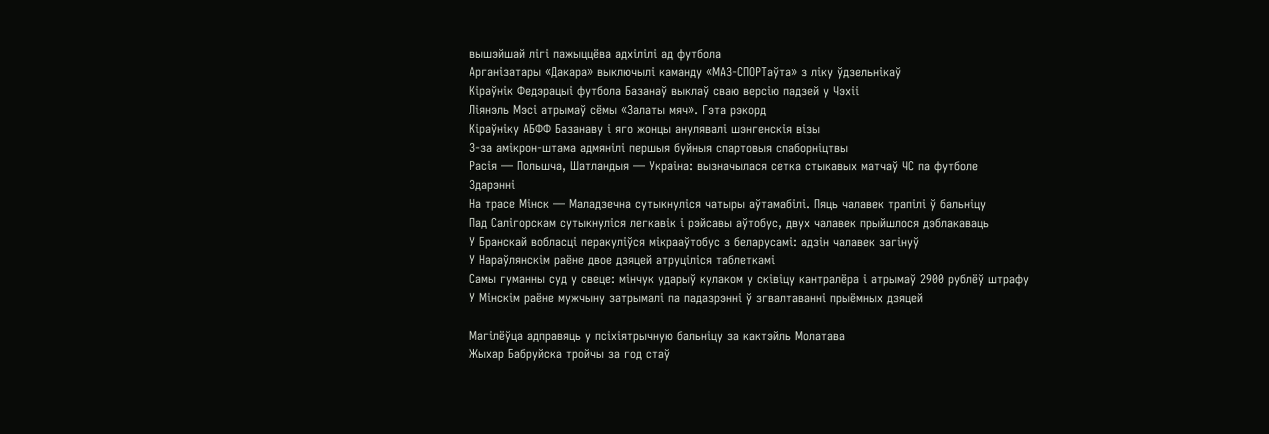вышэйшай лігі пажыццёва адхілілі ад футбола
Арганізатары «Дакара» выключылі каманду «МАЗ-СПОРТаўта» з ліку ўдзельнікаў
Кіраўнік Федэрацыі футбола Базанаў выклаў сваю версію падзей у Чэхіі
Ліянэль Мэсі атрымаў сёмы «Залаты мяч». Гэта рэкорд
Кіраўніку АБФФ Базанаву і яго жонцы анулявалі шэнгенскія візы
З-за амікрон-штама адмянілі першыя буйныя спартовыя спаборніцтвы
Расія — Польшча, Шатландыя — Украіна: вызначылася сетка стыкавых матчаў ЧС па футболе
Здарэнні
На трасе Мінск — Маладзечна сутыкнуліся чатыры аўтамабілі. Пяць чалавек трапілі ў бальніцу
Пад Салігорскам сутыкнуліся легкавік і рэйсавы аўтобус, двух чалавек прыйшлося дэблакаваць
У Бранскай вобласці перакуліўся мікрааўтобус з беларусамі: адзін чалавек загінуў
У Нараўлянскім раёне двое дзяцей атруціліся таблеткамі
Самы гуманны суд у свеце: мінчук ударыў кулаком у сківіцу кантралёра і атрымаў 2900 рублёў штрафу
У Мінскім раёне мужчыну затрымалі па падазрэнні ў згвалтаванні прыёмных дзяцей

Магілёўца адправяць у псіхіятрычную бальніцу за кактэйль Молатава
Жыхар Бабруйска тройчы за год стаў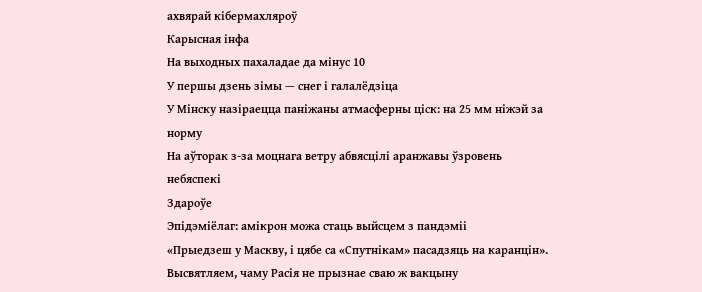ахвярай кібермахляроў
Карысная інфа
На выходных пахаладае да мінус 10
У першы дзень зімы — снег і галалёдзіца
У Мінску назіраецца паніжаны атмасферны ціск: на 25 мм ніжэй за норму
На аўторак з-за моцнага ветру абвясцілі аранжавы ўзровень небяспекі
Здароўе
Эпідэміёлаг: амікрон можа стаць выйсцем з пандэміі
«Прыедзеш у Маскву, і цябе са «Спутнікам» пасадзяць на каранцін». Высвятляем, чаму Расія не прызнае сваю ж вакцыну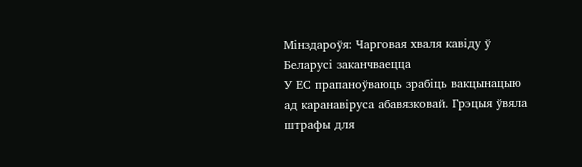Мінздароўя: Чарговая хваля кавіду ў Беларусі заканчваецца
У ЕС прапаноўваюць зрабіць вакцынацыю ад каранавіруса абавязковай. Грэцыя ўвяла штрафы для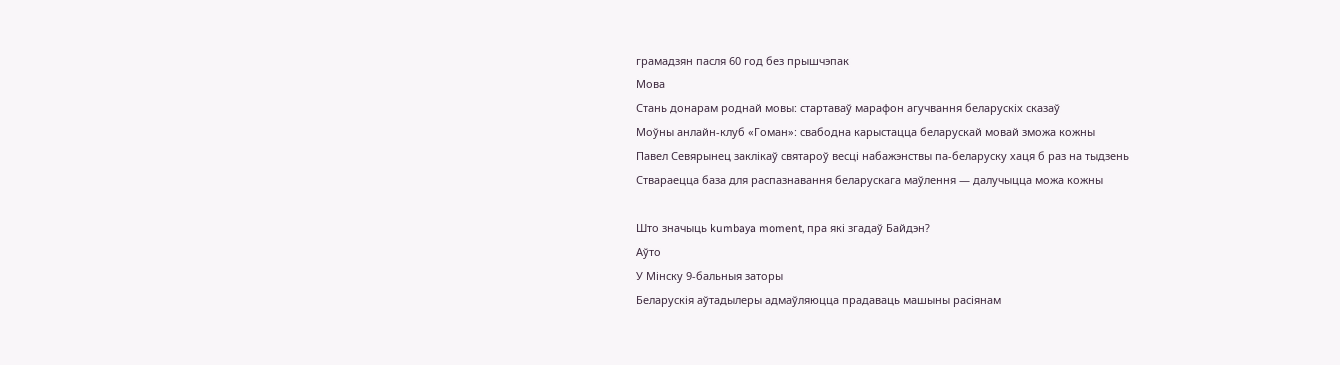грамадзян пасля 60 год без прышчэпак
Мова
Стань донарам роднай мовы: стартаваў марафон агучвання беларускіх сказаў
Моўны анлайн-клуб «Гоман»: свабодна карыстацца беларускай мовай зможа кожны
Павел Севярынец заклікаў святароў весці набажэнствы па-беларуску хаця б раз на тыдзень
Ствараецца база для распазнавання беларускага маўлення — далучыцца можа кожны

Што значыць kumbaya moment, пра які згадаў Байдэн?
Аўто
У Мінску 9-бальныя заторы
Беларускія аўтадылеры адмаўляюцца прадаваць машыны расіянам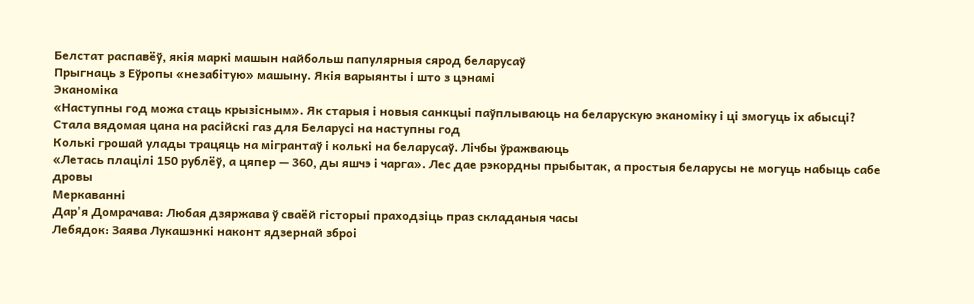Белстат распавёў, якія маркі машын найбольш папулярныя сярод беларусаў
Прыгнаць з Еўропы «незабітую» машыну. Якія варыянты і што з цэнамі
Эканоміка
«Наступны год можа стаць крызісным». Як старыя і новыя санкцыі паўплываюць на беларускую эканоміку і ці змогуць іх абысці?
Стала вядомая цана на расійскі газ для Беларусі на наступны год
Колькі грошай улады трацяць на мігрантаў і колькі на беларусаў. Лічбы ўражваюць
«Летась плацілі 150 рублёў, а цяпер — 360, ды яшчэ і чарга». Лес дае рэкордны прыбытак, а простыя беларусы не могуць набыць сабе дровы
Меркаванні
Дар'я Домрачава: Любая дзяржава ў сваёй гісторыі праходзіць праз складаныя часы
Лебядок: Заява Лукашэнкі наконт ядзернай зброі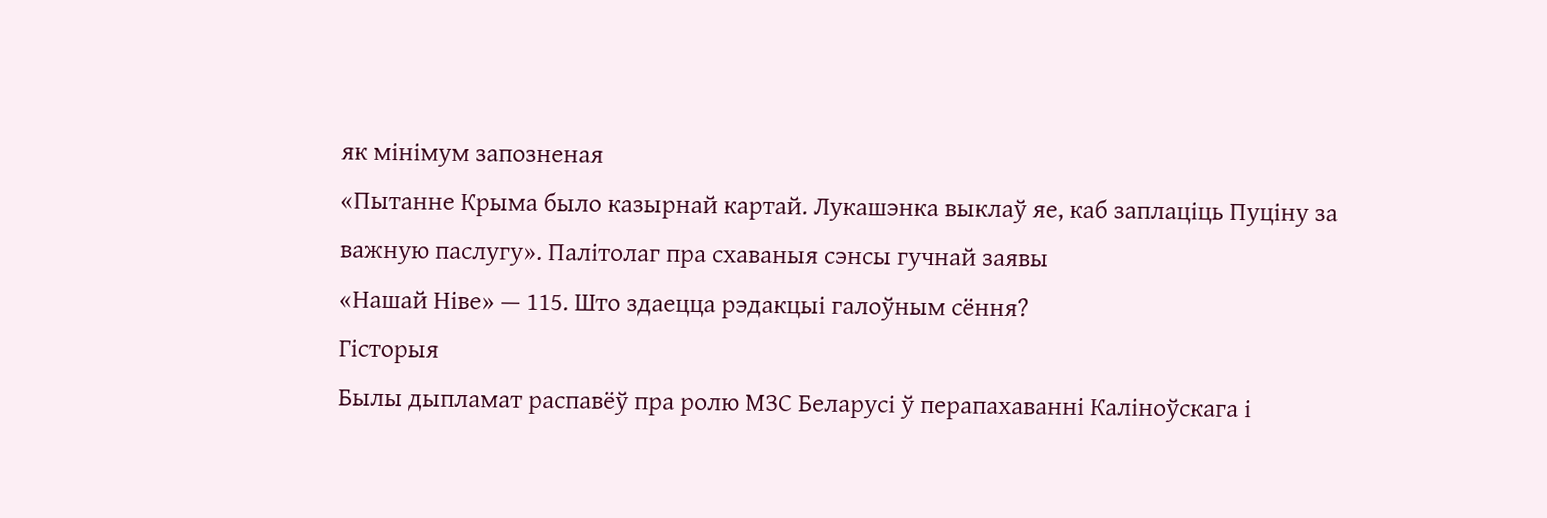як мінімум запозненая
«Пытанне Крыма было казырнай картай. Лукашэнка выклаў яе, каб заплаціць Пуціну за важную паслугу». Палітолаг пра схаваныя сэнсы гучнай заявы
«Нашай Ніве» — 115. Што здаецца рэдакцыі галоўным сёння?
Гісторыя
Былы дыпламат распавёў пра ролю МЗС Беларусі ў перапахаванні Каліноўскага і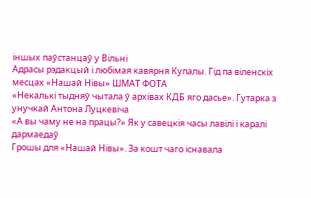іншых паўстанцаў у Вільні
Адрасы рэдакцый і любімая кавярня Купалы. Гід па віленскіх месцах «Нашай Нівы» ШМАТ ФОТА
«Некалькі тыдняў чытала ў архівах КДБ яго дасье». Гутарка з унучкай Антона Луцкевіча
«А вы чаму не на працы?» Як у савецкія часы лавілі і каралі дармаедаў
Грошы для «Нашай Нівы». За кошт чаго існавала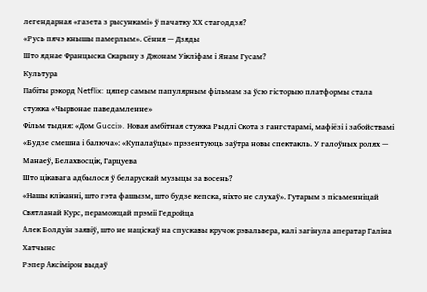легендарная «газета з рысункамі» ў пачатку ХХ стагоддзя?
«Русь пячэ кнышы памерлым». Сёння — Дзяды
Што яднае Францыска Скарыну з Джонам Уікліфам і Янам Гусам?
Культура
Пабіты рэкорд Netflix: цяпер самым папулярным фільмам за ўсю гісторыю платформы стала стужка «Чырвонае паведамленне»
Фільм тыдня: «Дом Gucci». Новая амбітная стужка Рыдлі Скота з гангстарамі, мафіёзі і забойствамі
«Будзе смешна і балюча»: «Купалаўцы» прэзентуюць заўтра новы спектакль. У галоўных ролях — Манаеў, Белахвосцік, Гарцуева
Што цікавага адбылося ў беларускай музыцы за восень?
«Нашы кліканні, што гэта фашызм, што будзе кепска, ніхто не слухаў». Гутарым з пісьменніцай Святланай Курс, пераможцай прэміі Гедройца
Алек Болдуін заявіў, што не націскаў на спускавы кручок рэвальвера, калі загінула аператар Галіна Хатчынс
Рэпер Аксімірон выдаў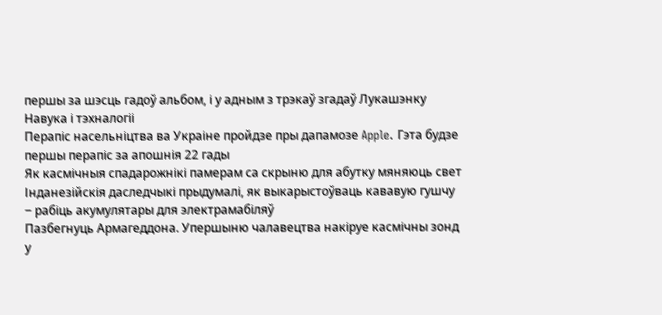першы за шэсць гадоў альбом, і у адным з трэкаў згадаў Лукашэнку
Навука і тэхналогіі
Перапіс насельніцтва ва Украіне пройдзе пры дапамозе Apple. Гэта будзе першы перапіс за апошнія 22 гады
Як касмічныя спадарожнікі памерам са скрыню для абутку мяняюць свет
Інданезійскія даследчыкі прыдумалі, як выкарыстоўваць кававую гушчу ‒ рабіць акумулятары для электрамабіляў
Пазбегнуць Армагеддона. Упершыню чалавецтва накіруе касмічны зонд у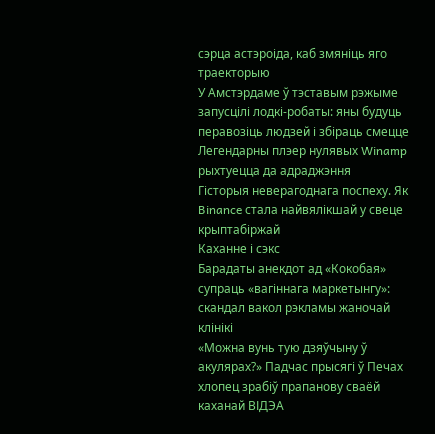сэрца астэроіда, каб змяніць яго траекторыю
У Амстэрдаме ў тэставым рэжыме запусцілі лодкі-робаты: яны будуць перавозіць людзей і збіраць смецце
Легендарны плэер нулявых Winamp рыхтуецца да адраджэння
Гісторыя неверагоднага поспеху. Як Binance стала найвялікшай у свеце крыптабіржай
Каханне і сэкс
Барадаты анекдот ад «Кокобая» супраць «вагіннага маркетынгу»: скандал вакол рэкламы жаночай клінікі
«Можна вунь тую дзяўчыну ў акулярах?» Падчас прысягі ў Печах хлопец зрабіў прапанову сваёй каханай ВІДЭА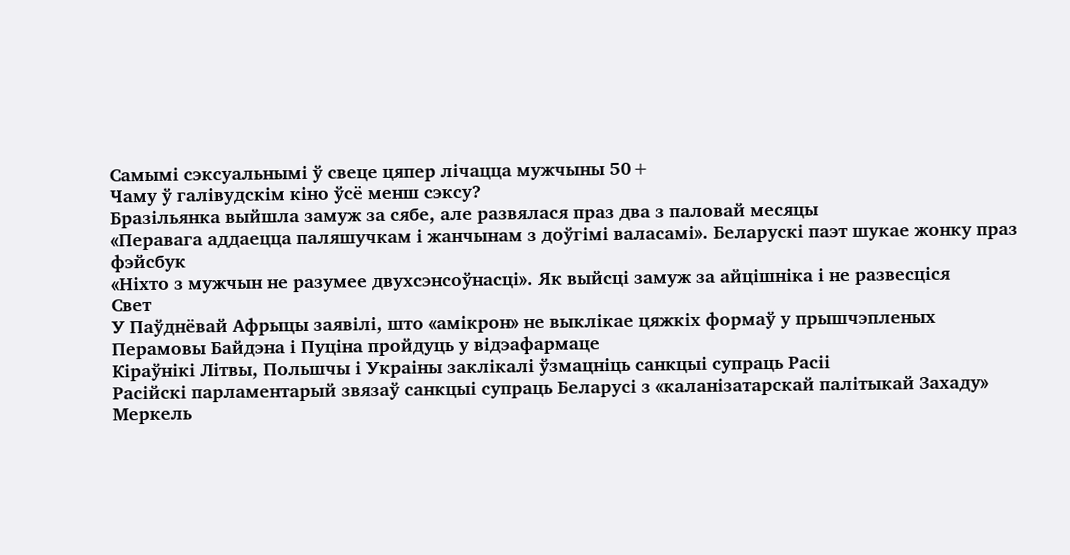Самымі сэксуальнымі ў свеце цяпер лічацца мужчыны 50+
Чаму ў галівудскім кіно ўсё менш сэксу?
Бразільянка выйшла замуж за сябе, але развялася праз два з паловай месяцы
«Перавага аддаецца паляшучкам і жанчынам з доўгімі валасамі». Беларускі паэт шукае жонку праз фэйсбук
«Ніхто з мужчын не разумее двухсэнсоўнасці». Як выйсці замуж за айцішніка і не развесціся
Свет
У Паўднёвай Афрыцы заявілі, што «амікрон» не выклікае цяжкіх формаў у прышчэпленых
Перамовы Байдэна і Пуціна пройдуць у відэафармаце
Кіраўнікі Літвы, Польшчы і Украіны заклікалі ўзмацніць санкцыі супраць Расіі
Расійскі парламентарый звязаў санкцыі супраць Беларусі з «каланізатарскай палітыкай Захаду»
Меркель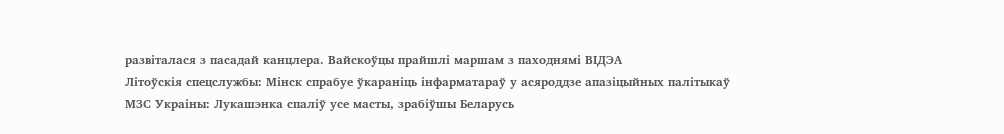развіталася з пасадай канцлера. Вайскоўцы прайшлі маршам з паходнямі ВІДЭА
Літоўскія спецслужбы: Мінск спрабуе ўкараніць інфарматараў у асяроддзе апазіцыйных палітыкаў
МЗС Украіны: Лукашэнка спаліў усе масты, зрабіўшы Беларусь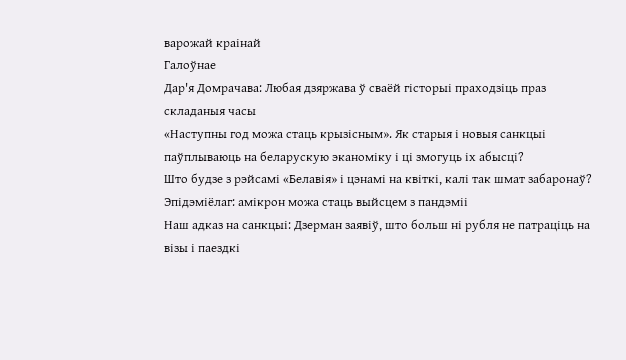варожай краінай
Галоўнае
Дар'я Домрачава: Любая дзяржава ў сваёй гісторыі праходзіць праз складаныя часы
«Наступны год можа стаць крызісным». Як старыя і новыя санкцыі паўплываюць на беларускую эканоміку і ці змогуць іх абысці?
Што будзе з рэйсамі «Белавія» і цэнамі на квіткі, калі так шмат забаронаў?
Эпідэміёлаг: амікрон можа стаць выйсцем з пандэміі
Наш адказ на санкцыі: Дзерман заявіў, што больш ні рубля не патраціць на візы і паездкі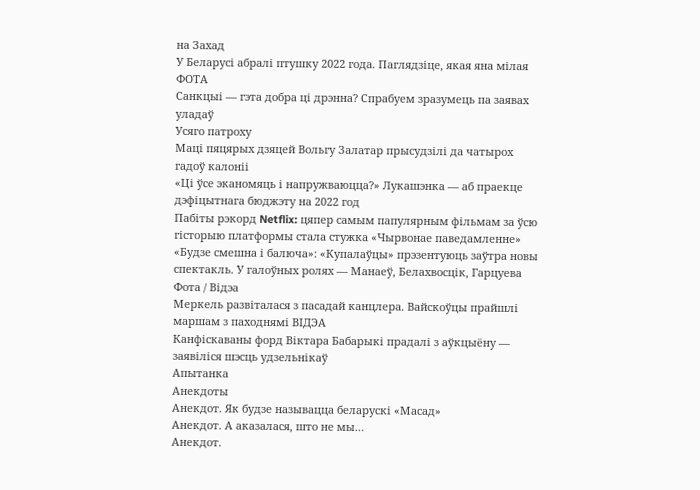на Захад
У Беларусі абралі птушку 2022 года. Паглядзіце, якая яна мілая ФОТА
Санкцыі — гэта добра ці дрэнна? Спрабуем зразумець па заявах уладаў
Усяго патроху
Маці пяцярых дзяцей Вольгу Залатар прысудзілі да чатырох гадоў калоніі
«Ці ўсе эканомяць і напружваюцца?» Лукашэнка — аб праекце дэфіцытнага бюджэту на 2022 год
Пабіты рэкорд Netflix: цяпер самым папулярным фільмам за ўсю гісторыю платформы стала стужка «Чырвонае паведамленне»
«Будзе смешна і балюча»: «Купалаўцы» прэзентуюць заўтра новы спектакль. У галоўных ролях — Манаеў, Белахвосцік, Гарцуева
Фота / Відэа
Меркель развіталася з пасадай канцлера. Вайскоўцы прайшлі маршам з паходнямі ВІДЭА
Канфіскаваны форд Віктара Бабарыкі прадалі з аўкцыёну — заявіліся шэсць удзельнікаў
Апытанка
Анекдоты
Анекдот. Як будзе называцца беларускі «Масад»
Анекдот. А аказалася, што не мы…
Анекдот.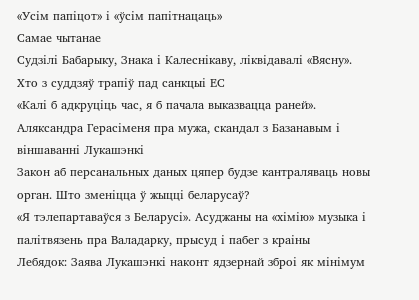«Усім папіцот» і «ўсім папітнацаць»
Самае чытанае
Судзілі Бабарыку, Знака і Калеснікаву, ліквідавалі «Вясну». Хто з суддзяў трапіў пад санкцыі ЕС
«Калі б адкруціць час, я б пачала выказвацца раней». Аляксандра Герасіменя пра мужа, скандал з Базанавым і віншаванні Лукашэнкі
Закон аб персанальных даных цяпер будзе кантраляваць новы орган. Што зменіцца ў жыцці беларусаў?
«Я тэлепартаваўся з Беларусі». Асуджаны на «хімію» музыка і палітвязень пра Валадарку, прысуд і пабег з краіны
Лебядок: Заява Лукашэнкі наконт ядзернай зброі як мінімум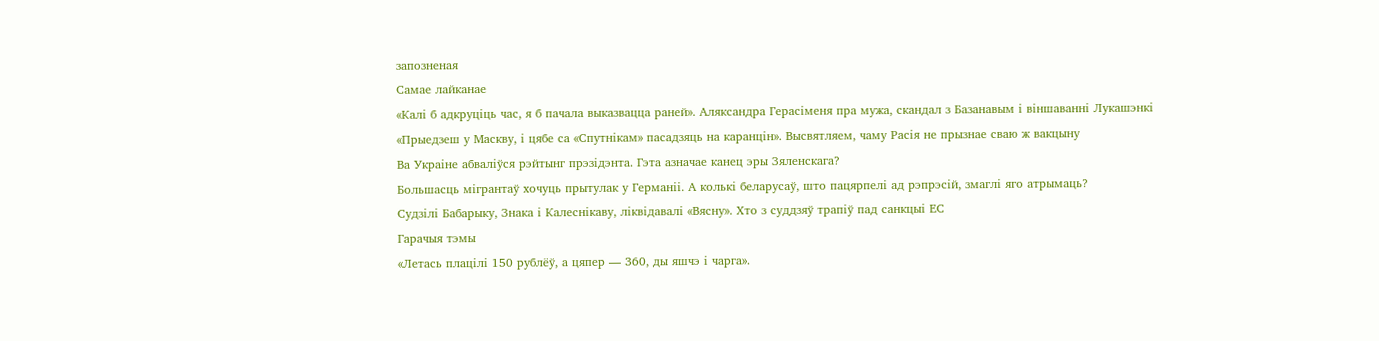запозненая
Самае лайканае
«Калі б адкруціць час, я б пачала выказвацца раней». Аляксандра Герасіменя пра мужа, скандал з Базанавым і віншаванні Лукашэнкі
«Прыедзеш у Маскву, і цябе са «Спутнікам» пасадзяць на каранцін». Высвятляем, чаму Расія не прызнае сваю ж вакцыну
Ва Украіне абваліўся рэйтынг прэзідэнта. Гэта азначае канец эры Зяленскага?
Большасць мігрантаў хочуць прытулак у Германіі. А колькі беларусаў, што пацярпелі ад рэпрэсій, змаглі яго атрымаць?
Судзілі Бабарыку, Знака і Калеснікаву, ліквідавалі «Вясну». Хто з суддзяў трапіў пад санкцыі ЕС
Гарачыя тэмы
«Летась плацілі 150 рублёў, а цяпер — 360, ды яшчэ і чарга».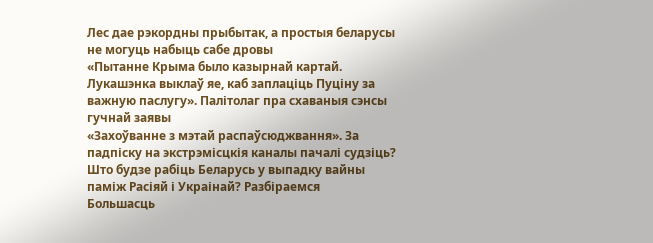Лес дае рэкордны прыбытак, а простыя беларусы не могуць набыць сабе дровы
«Пытанне Крыма было казырнай картай. Лукашэнка выклаў яе, каб заплаціць Пуціну за важную паслугу». Палітолаг пра схаваныя сэнсы гучнай заявы
«Захоўванне з мэтай распаўсюджвання». За падпіску на экстрэмісцкія каналы пачалі судзіць?
Што будзе рабіць Беларусь у выпадку вайны паміж Расіяй і Украінай? Разбіраемся
Большасць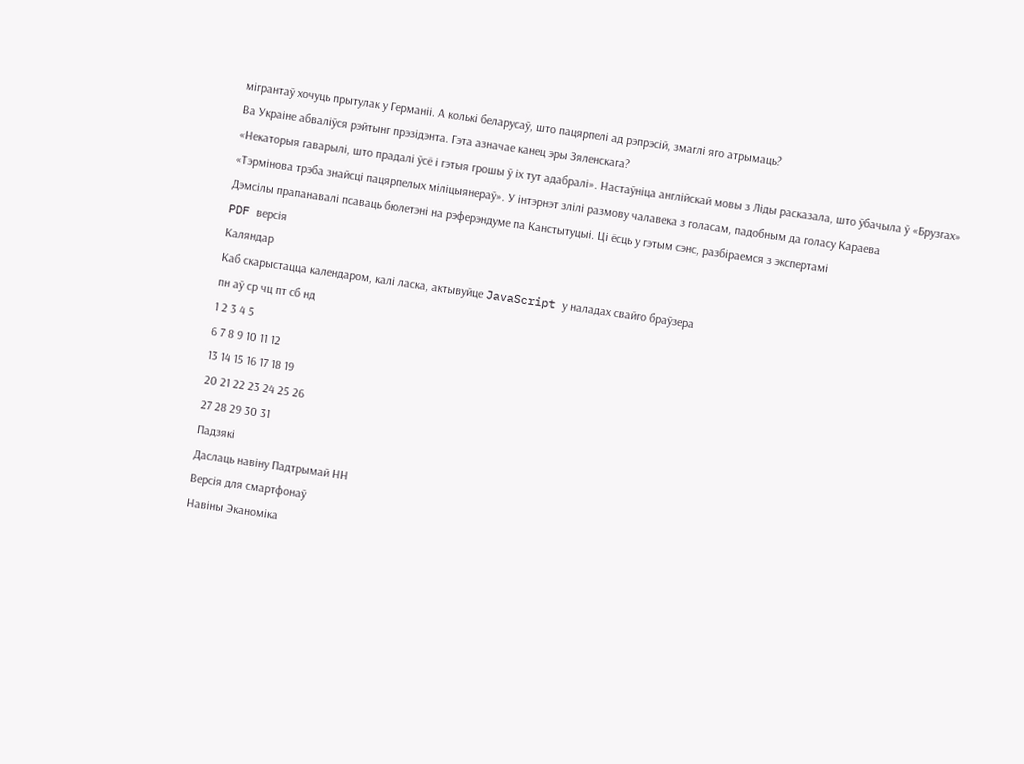мігрантаў хочуць прытулак у Германіі. А колькі беларусаў, што пацярпелі ад рэпрэсій, змаглі яго атрымаць?
Ва Украіне абваліўся рэйтынг прэзідэнта. Гэта азначае канец эры Зяленскага?
«Некаторыя гаварылі, што прадалі ўсё і гэтыя грошы ў іх тут адабралі». Настаўніца англійскай мовы з Ліды расказала, што ўбачыла ў «Брузгах»
«Тэрмінова трэба знайсці пацярпелых міліцыянераў». У інтэрнэт злілі размову чалавека з голасам, падобным да голасу Караева
Дэмсілы прапанавалі псаваць бюлетэні на рэферэндуме па Канстытуцыі. Ці ёсць у гэтым сэнс, разбіраемся з экспертамі
PDF версія
Каляндар
Каб скарыстацца календаром, калі ласка, актывуйце JavaScript у наладах свайго браўзера
пн аў ср чц пт сб нд
1 2 3 4 5
6 7 8 9 10 11 12
13 14 15 16 17 18 19
20 21 22 23 24 25 26
27 28 29 30 31
Падзякі
Даслаць навіну Падтрымай НН
Версія для смартфонаў
Навіны Эканоміка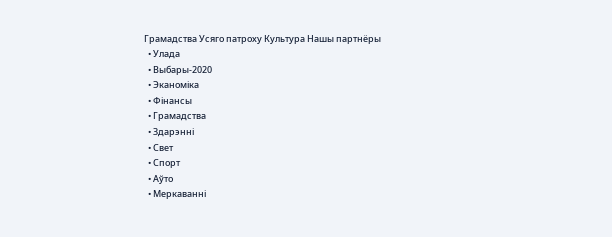Грамадства Усяго патроху Культура Нашы партнёры
  • Улада
  • Выбары-2020
  • Эканоміка
  • Фінансы
  • Грамадства
  • Здарэнні
  • Свет
  • Спорт
  • Аўто
  • Меркаванні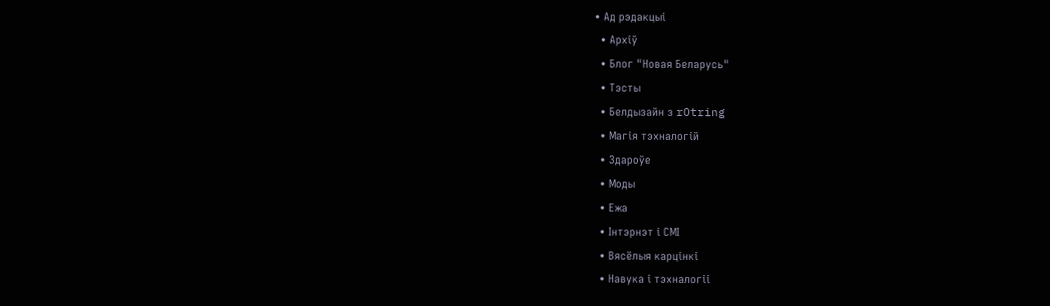• Ад рэдакцыі
  • Архіў
  • Блог "Новая Беларусь"
  • Тэсты
  • Белдызайн з rOtring
  • Магія тэхналогій
  • Здароўе
  • Моды
  • Ежа
  • Інтэрнэт і СМІ
  • Вясёлыя карцінкі
  • Навука і тэхналогіі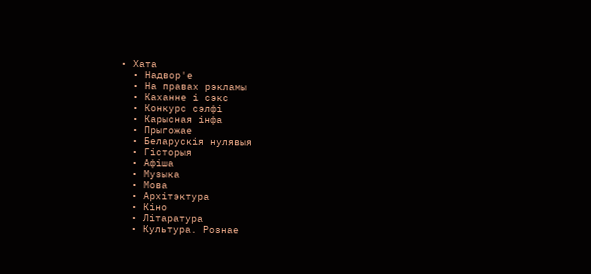• Хата
  • Надвор'е
  • На правах рэкламы
  • Каханне і сэкс
  • Конкурс сэлфі
  • Карысная інфа
  • Прыгожае
  • Беларускія нулявыя
  • Гісторыя
  • Афіша
  • Музыка
  • Мова
  • Архітэктура
  • Кіно
  • Літаратура
  • Культура. Рознае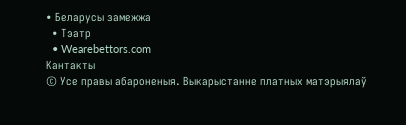• Беларусы замежжа
  • Тэатр
  • Wearebettors.com
Кантакты
© Усе правы абароненыя. Выкарыстанне платных матэрыялаў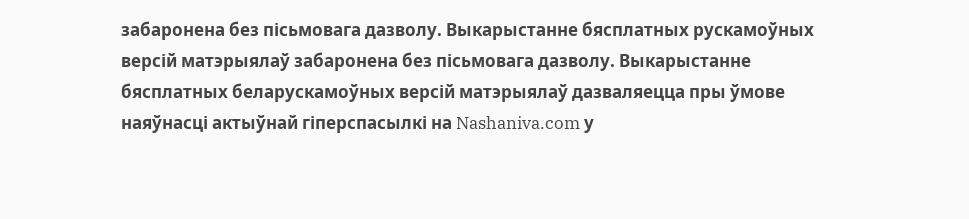забаронена без пісьмовага дазволу. Выкарыстанне бясплатных рускамоўных версій матэрыялаў забаронена без пісьмовага дазволу. Выкарыстанне бясплатных беларускамоўных версій матэрыялаў дазваляецца пры ўмове наяўнасці актыўнай гіперспасылкі на Nashaniva.com у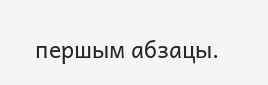першым абзацы.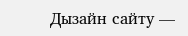Дызайн сайту —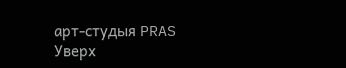арт-студыя PRAS
Уверх